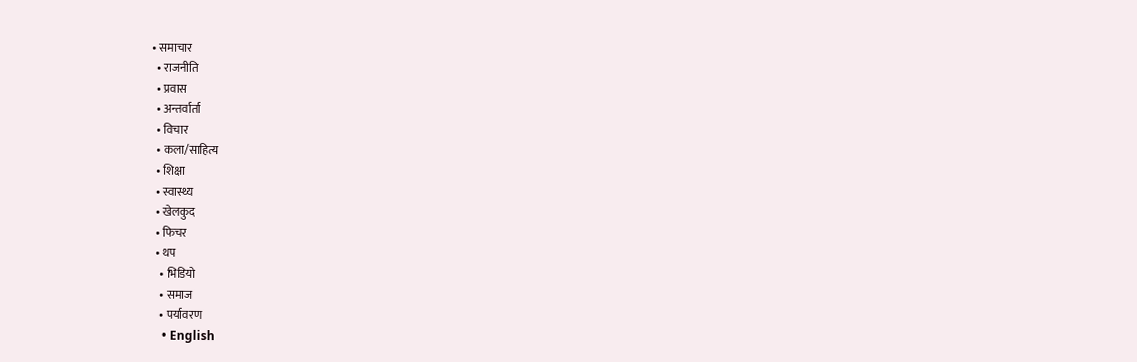• समाचार
  • राजनीति
  • प्रवास
  • अन्तर्वार्ता
  • विचार
  • कला/साहित्य
  • शिक्षा
  • स्वास्थ्य
  • खेलकुद
  • फिचर
  • थप
    • भिडियो
    • समाज
    • पर्यावरण
    • English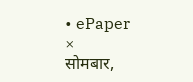• ePaper
×
सोमबार,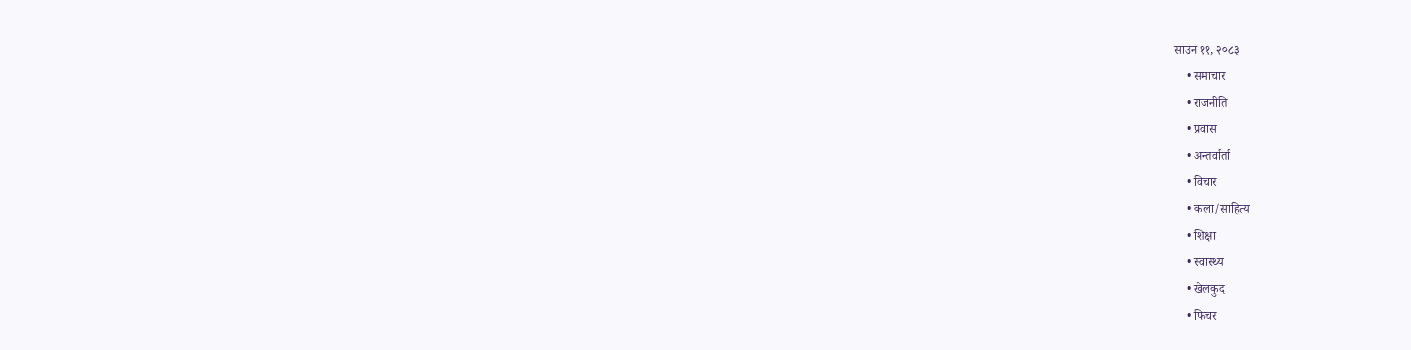साउन ११, २०८३
    • समाचार
    • राजनीति
    • प्रवास
    • अन्तर्वार्ता
    • विचार
    • कला/साहित्य
    • शिक्षा
    • स्वास्थ्य
    • खेलकुद
    • फिचर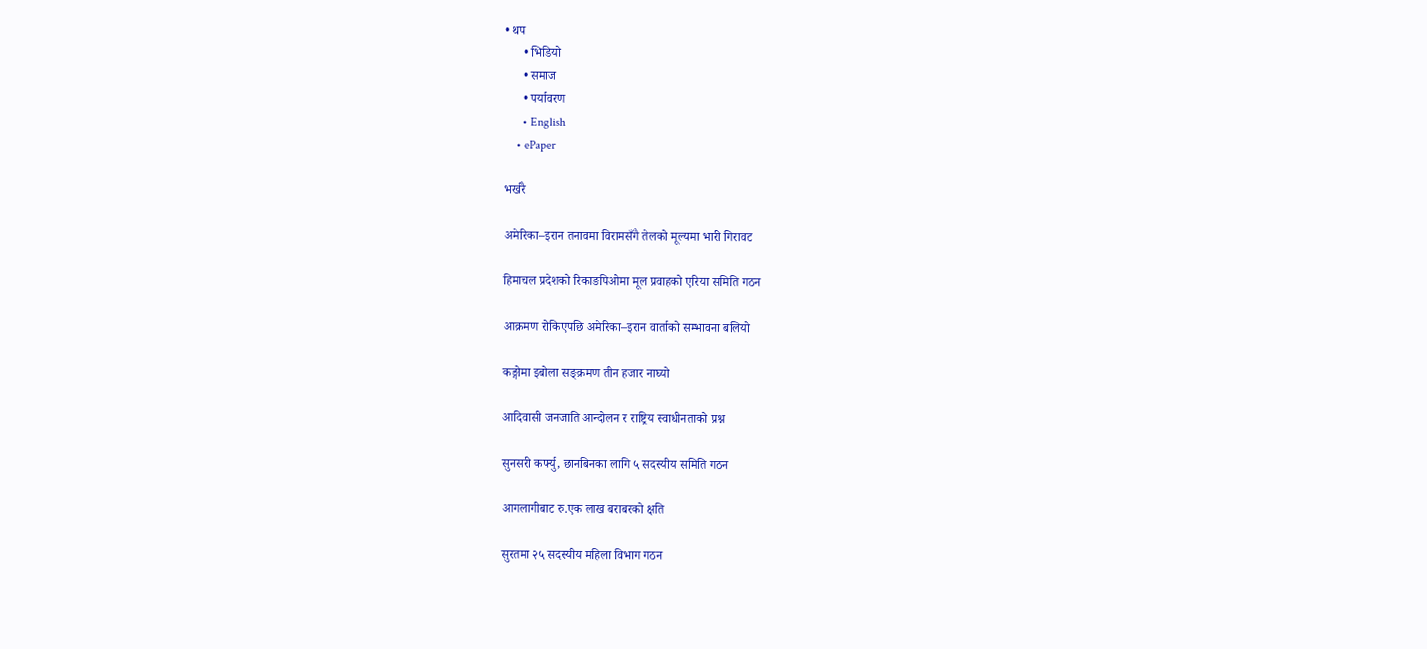• थप
      • भिडियो
      • समाज
      • पर्यावरण
      • English
    • ePaper

भर्खरै

अमेरिका–इरान तनावमा विरामसँगै तेलको मूल्यमा भारी गिरावट

हिमाचल प्रदेशको रिकाङपिओमा मूल प्रवाहको एरिया समिति गठन

आक्रमण रोकिएपछि अमेरिका–इरान वार्ताको सम्भावना बलियो

कङ्गोमा इबोला सङ्क्रमण तीन हजार नाघ्यो

आदिवासी जनजाति आन्दोलन र राष्ट्रिय स्वाधीनताको प्रश्न

सुनसरी कर्फ्यु, छानबिनका लागि ५ सदस्यीय समिति गठन

आगलागीबाट रु.एक लाख बराबरको क्षति

सुरतमा २५ सदस्यीय महिला विभाग गठन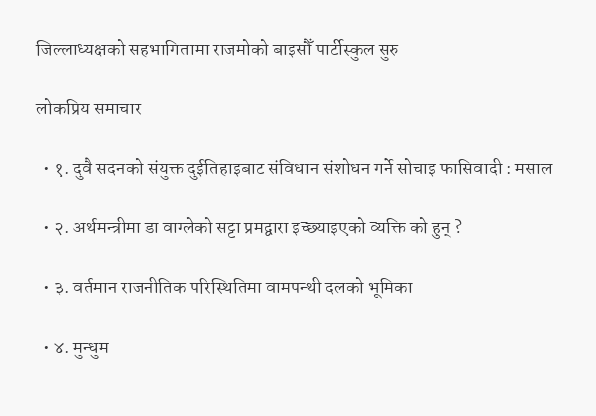जिल्लाध्यक्षको सहभागितामा राजमोको बाइसौँ पार्टीस्कुल सुरु

लोकप्रिय समाचार

  • १. दुवै सदनको संयुक्त दुईतिहाइबाट संविधान संशोधन गर्ने सोचाइ फासिवादी : मसाल

  • २. अर्थमन्त्रीमा डा वाग्लेको सट्टा प्रमद्वारा इच्छ्याइएको व्यक्ति को हुन् ?

  • ३. वर्तमान राजनीतिक परिस्थितिमा वामपन्थी दलको भूमिका

  • ४. मुन्धुम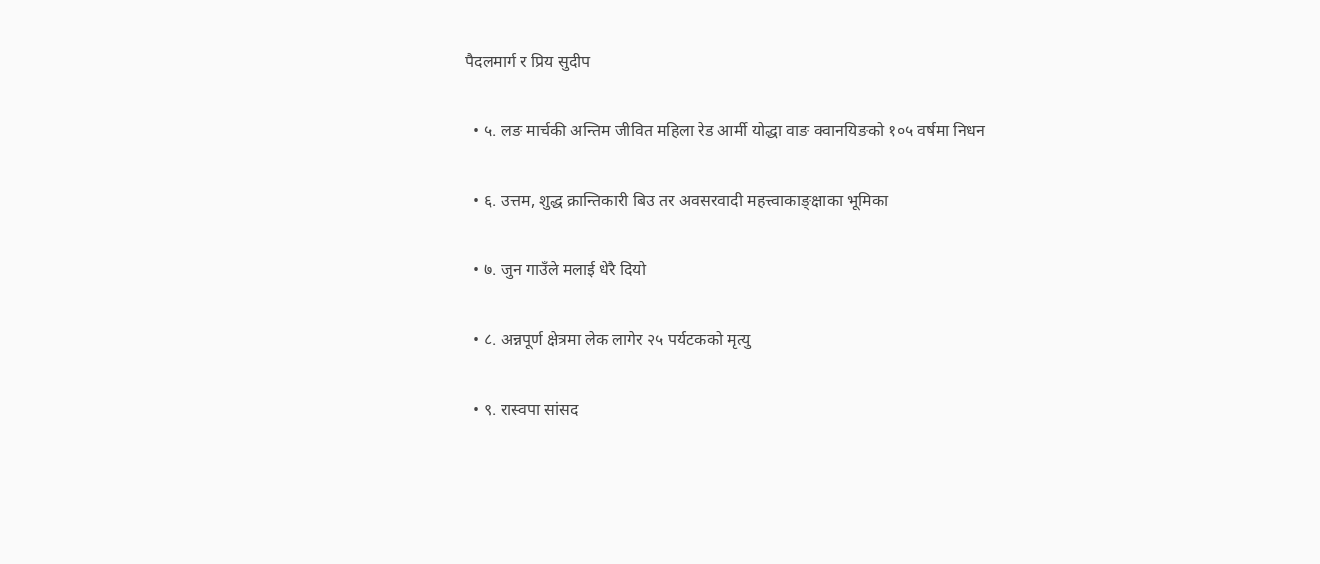पैदलमार्ग र प्रिय सुदीप

  • ५. लङ मार्चकी अन्तिम जीवित महिला रेड आर्मी योद्धा वाङ क्वानयिङको १०५ वर्षमा निधन

  • ६. उत्तम, शुद्ध क्रान्तिकारी बिउ तर अवसरवादी महत्त्वाकाङ्क्षाका भूमिका

  • ७. जुन गाउँले मलाई धेरै दियो

  • ८. अन्नपूर्ण क्षेत्रमा लेक लागेर २५ पर्यटकको मृत्यु

  • ९. रास्वपा सांसद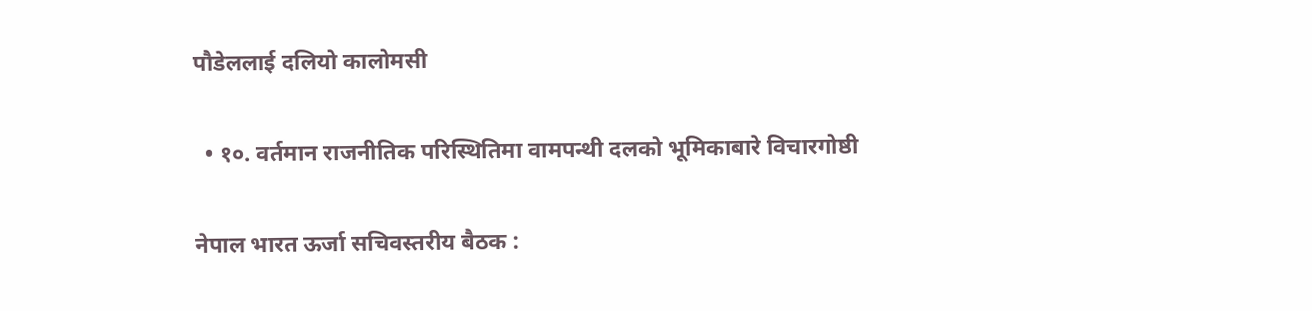पौडेललाई दलियो कालोमसी

  • १०. वर्तमान राजनीतिक परिस्थितिमा वामपन्थी दलको भूमिकाबारे विचारगोष्ठी

नेपाल भारत ऊर्जा सचिवस्तरीय बैठक :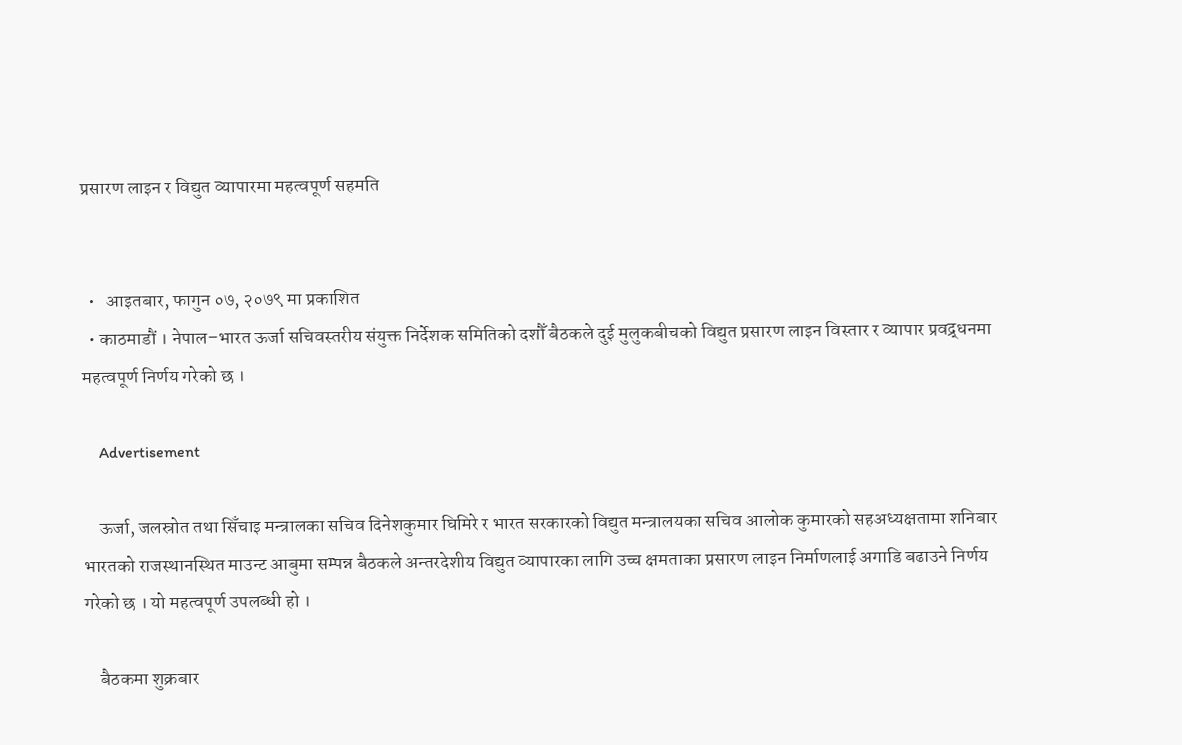प्रसारण लाइन र विद्युत व्यापारमा महत्वपूर्ण सहमति


  •   आइतबार, फागुन ०७, २०७९ मा प्रकाशित
  • काठमाडौं । नेपाल–भारत ऊर्जा सचिवस्तरीय संयुक्त निर्देशक समितिको दशौँ बैठकले दुई मुलुकबीचको विद्युत प्रसारण लाइन विस्तार र व्यापार प्रवद्र्धनमा महत्वपूर्ण निर्णय गरेको छ ।

    Advertisement

    ऊर्जा, जलस्रोत तथा सिँचाइ मन्त्रालका सचिव दिनेशकुमार घिमिरे र भारत सरकारको विद्युत मन्त्रालयका सचिव आलोक कुमारको सहअध्यक्षतामा शनिबार भारतको राजस्थानस्थित माउन्ट आबुमा सम्पन्न बैठकले अन्तरदेशीय विद्युत व्यापारका लागि उच्च क्षमताका प्रसारण लाइन निर्माणलाई अगाडि बढाउने निर्णय गरेको छ । यो महत्वपूर्ण उपलब्धी हो ।

    बैठकमा शुक्रबार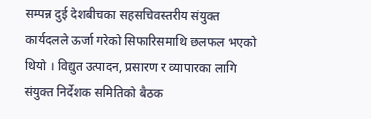सम्पन्न दुई देशबीचका सहसचिवस्तरीय संयुक्त कार्यदलले ऊर्जा गरेको सिफारिसमाथि छलफल भएको थियो । विद्युत उत्पादन, प्रसारण र व्यापारका लागि संयुक्त निर्देशक समितिको बैठक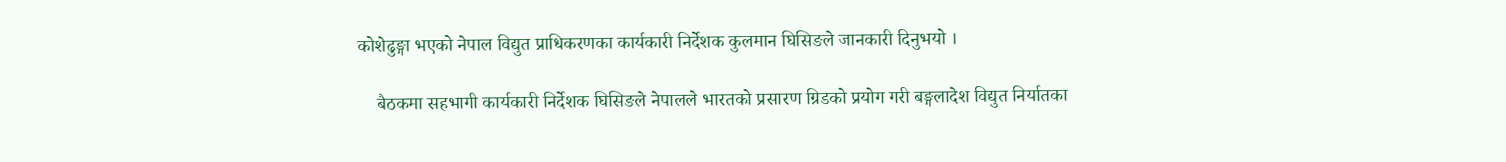कोशेढुङ्गा भएको नेपाल विद्युत प्राधिकरणका कार्यकारी निर्देशक कुलमान घिसिङले जानकारी दिनुभयो ।

    बैठकमा सहभागी कार्यकारी निर्देशक घिसिङले नेपालले भारतको प्रसारण ग्रिडको प्रयोग गरी बङ्गलादेश विद्युत निर्यातका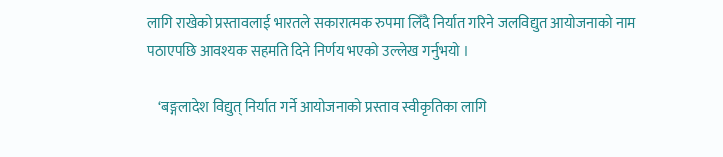लागि राखेको प्रस्तावलाई भारतले सकारात्मक रुपमा लिँदै निर्यात गरिने जलविद्युत आयोजनाको नाम पठाएपछि आवश्यक सहमति दिने निर्णय भएको उल्लेख गर्नुभयो ।

    ‘बङ्गलादेश विद्युत् निर्यात गर्ने आयोजनाको प्रस्ताव स्वीकृतिका लागि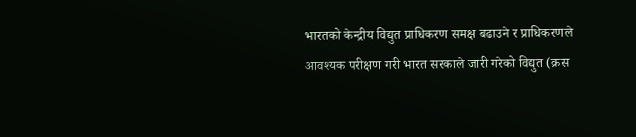भारतको केन्द्रीय विद्युत प्राधिकरण समक्ष बढाउने र प्राधिकरणले आवश्यक परीक्षण गरी भारत सरकाले जारी गरेको विद्युत (क्रस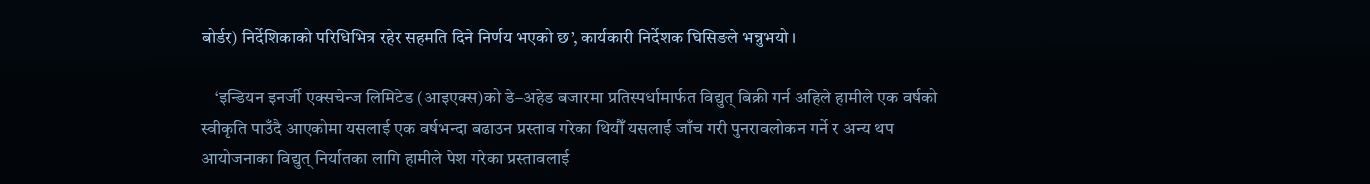बोर्डर) निर्देशिकाको परिधिभित्र रहेर सहमति दिने निर्णय भएको छ’, कार्यकारी निर्देशक घिसिङले भन्नुभयो ।

    ‘इन्डियन इनर्जी एक्सचेन्ज लिमिटेड (आइएक्स)को डे–अहेड बजारमा प्रतिस्पर्धामार्फत विद्युत् बिक्री गर्न अहिले हामीले एक वर्षको स्वीकृति पाउँदै आएकोमा यसलाई एक वर्षभन्दा बढाउन प्रस्ताव गरेका थियौँ यसलाई जाँच गरी पुनरावलोकन गर्ने र अन्य थप आयोजनाका विद्युत् निर्यातका लागि हामीले पेश गरेका प्रस्तावलाई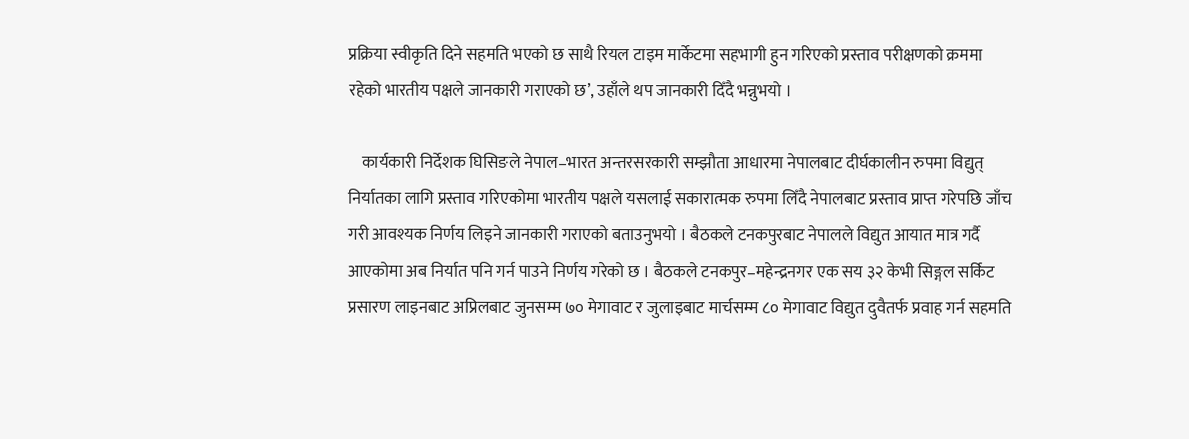प्रक्रिया स्वीकृति दिने सहमति भएको छ साथै रियल टाइम मार्केटमा सहभागी हुन गरिएको प्रस्ताव परीक्षणको क्रममा रहेको भारतीय पक्षले जानकारी गराएको छ’, उहाँले थप जानकारी दिँदै भन्नुभयो ।

    कार्यकारी निर्देशक घिसिङले नेपाल–भारत अन्तरसरकारी सम्झौता आधारमा नेपालबाट दीर्घकालीन रुपमा विद्युत् निर्यातका लागि प्रस्ताव गरिएकोमा भारतीय पक्षले यसलाई सकारात्मक रुपमा लिँदै नेपालबाट प्रस्ताव प्राप्त गरेपछि जाँच गरी आवश्यक निर्णय लिइने जानकारी गराएको बताउनुभयो । बैठकले टनकपुरबाट नेपालले विद्युत आयात मात्र गर्दै आएकोमा अब निर्यात पनि गर्न पाउने निर्णय गरेको छ । बैठकले टनकपुर–महेन्द्रनगर एक सय ३२ केभी सिङ्गल सर्किट प्रसारण लाइनबाट अप्रिलबाट जुनसम्म ७० मेगावाट र जुलाइबाट मार्चसम्म ८० मेगावाट विद्युत दुवैतर्फ प्रवाह गर्न सहमति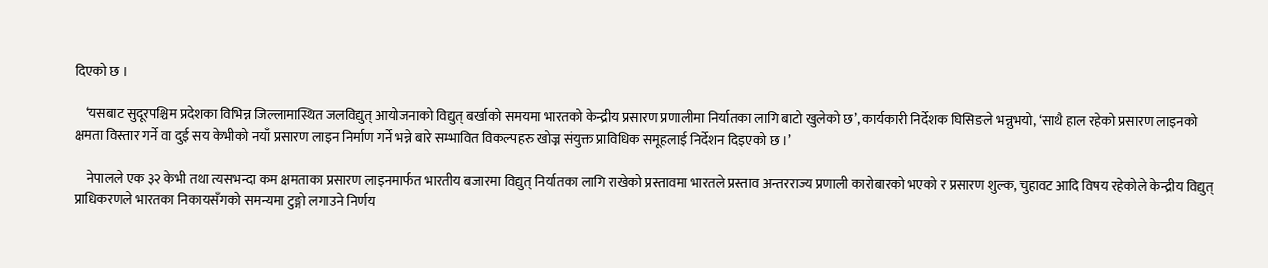दिएको छ ।

    ‘यसबाट सुदूरपश्चिम प्रदेशका विभिन्न जिल्लामास्थित जलविद्युत् आयोजनाको विद्युत् बर्खाको समयमा भारतको केन्द्रीय प्रसारण प्रणालीमा निर्यातका लागि बाटो खुलेको छ’, कार्यकारी निर्देशक घिसिङले भन्नुभयो, ‘साथै हाल रहेको प्रसारण लाइनको क्षमता विस्तार गर्ने वा दुई सय केभीको नयाँ प्रसारण लाइन निर्माण गर्ने भन्ने बारे सम्भावित विकल्पहरु खोज्न संयुक्त प्राविधिक समूहलाई निर्देशन दिइएको छ ।’

    नेपालले एक ३२ केभी तथा त्यसभन्दा कम क्षमताका प्रसारण लाइनमार्फत भारतीय बजारमा विद्युत् निर्यातका लागि राखेको प्रस्तावमा भारतले प्रस्ताव अन्तरराज्य प्रणाली कारोबारको भएको र प्रसारण शुल्क, चुहावट आदि विषय रहेकोले केन्द्रीय विद्युत् प्राधिकरणले भारतका निकायसँगको समन्यमा टुङ्गो लगाउने निर्णय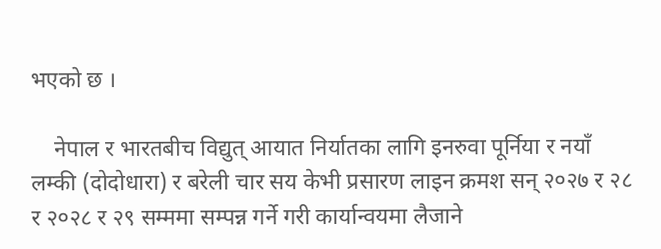भएको छ ।

    नेपाल र भारतबीच विद्युत् आयात निर्यातका लागि इनरुवा पूर्निया र नयाँ लम्की (दोदोधारा) र बरेली चार सय केभी प्रसारण लाइन क्रमश सन् २०२७ र २८ र २०२८ र २९ सम्ममा सम्पन्न गर्ने गरी कार्यान्वयमा लैजाने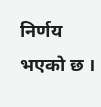निर्णय भएको छ ।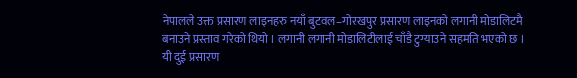नेपालले उक्त प्रसारण लाइनहरु नयाँ बुटवल–गोरखपुर प्रसारण लाइनको लगानी मोडालिटमै बनाउने प्रस्ताव गरेको थियो । लगानी लगानी मोडालिटीलाई चाँडै टुग्याउने सहमति भएको छ । यी दुई प्रसारण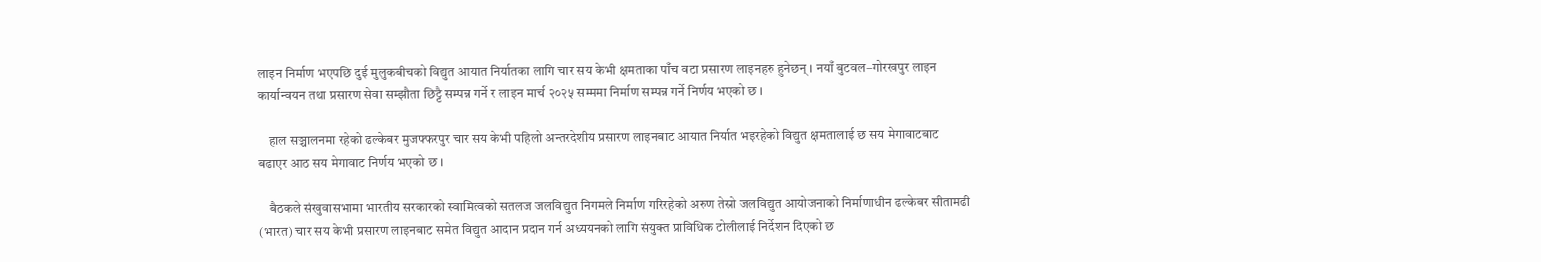लाइन निर्माण भएपछि दुई मुलुकबीचको विद्युत आयात निर्यातका लागि चार सय केभी क्षमताका पाँच वटा प्रसारण लाइनहरु हुनेछन् । नयाँ बुटवल–गोरखपुर लाइन कार्यान्वयन तथा प्रसारण सेवा सम्झौता छिट्टै सम्पन्न गर्ने र लाइन मार्च २०२५ सम्ममा निर्माण सम्पन्न गर्ने निर्णय भएको छ ।

    हाल सञ्चालनमा रहेको ढल्केबर मुजफ्फरपुर चार सय केभी पहिलो अन्तरदेशीय प्रसारण लाइनबाट आयात निर्यात भइरहेको विद्युत क्षमतालाई छ सय मेगावाटबाट बढाएर आठ सय मेगावाट निर्णय भएको छ ।

    बैठकले संखुवासभामा भारतीय सरकारको स्वामित्वको सतलज जलविद्युत निगमले निर्माण गरिरहेको अरुण तेस्रो जलविद्युत आयोजनाको निर्माणाधीन ढल्केबर सीतामढी (भारत) चार सय केभी प्रसारण लाइनबाट समेत विद्युत आदान प्रदान गर्न अध्ययनको लागि संयुक्त प्राविधिक टोलीलाई निर्देशन दिएको छ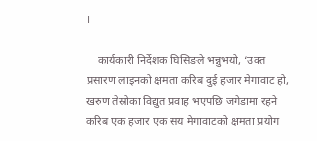।

    कार्यकारी निर्देशक घिसिङले भन्नुभयो, ‘उक्त प्रसारण लाइनको क्षमता करिब दुई हजार मेगावाट हो, खरुण तेस्रोका विद्युत प्रवाह भएपछि जगेडामा रहने करिब एक हजार एक सय मेगावाटको क्षमता प्रयोग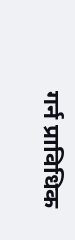गर्न प्राविधिक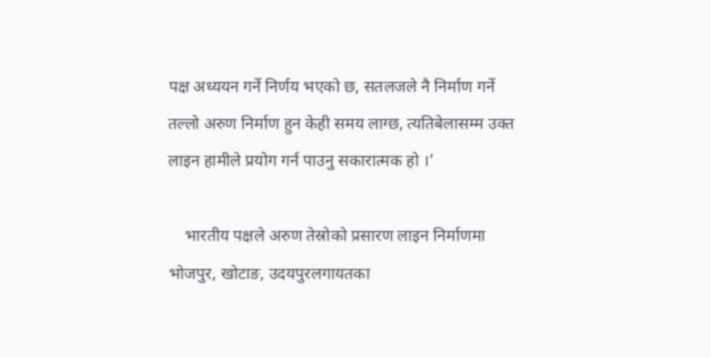पक्ष अध्ययन गर्ने निर्णय भएको छ, सतलजले नै निर्माण गर्ने तल्लो अरुण निर्माण हुन केही समय लाग्छ, त्यतिबेलासम्म उक्त लाइन हामीले प्रयोग गर्न पाउनु सकारात्मक हो ।’

    भारतीय पक्षले अरुण तेस्रोको प्रसारण लाइन निर्माणमा भोजपुर, खोटाङ, उदयपुरलगायतका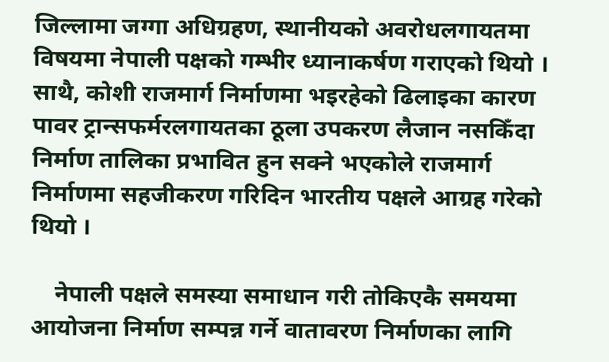जिल्लामा जग्गा अधिग्रहण, स्थानीयको अवरोधलगायतमा विषयमा नेपाली पक्षको गम्भीर ध्यानाकर्षण गराएको थियो । साथै, कोशी राजमार्ग निर्माणमा भइरहेको ढिलाइका कारण पावर ट्रान्सफर्मरलगायतका ठूला उपकरण लैजान नसकिँदा निर्माण तालिका प्रभावित हुन सक्ने भएकोले राजमार्ग निर्माणमा सहजीकरण गरिदिन भारतीय पक्षले आग्रह गरेको थियो ।

    नेपाली पक्षले समस्या समाधान गरी तोकिएकै समयमा आयोजना निर्माण सम्पन्न गर्ने वातावरण निर्माणका लागि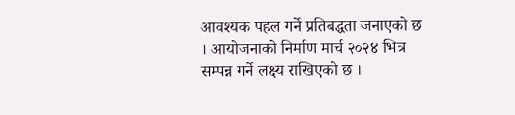आवश्यक पहल गर्ने प्रतिबद्धता जनाएको छ । आयोजनाको निर्माण मार्च २०२४ भित्र सम्पन्न गर्ने लक्ष्य राखिएको छ ।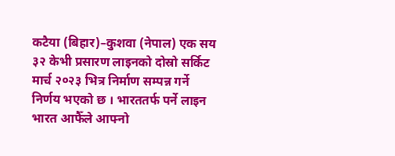कटैया (बिहार)–कुशवा (नेपाल) एक सय ३२ केभी प्रसारण लाइनको दोस्रो सर्किट मार्च २०२३ भित्र निर्माण सम्पन्न गर्ने निर्णय भएको छ । भारततर्फ पर्ने लाइन भारत आफैँले आफ्नो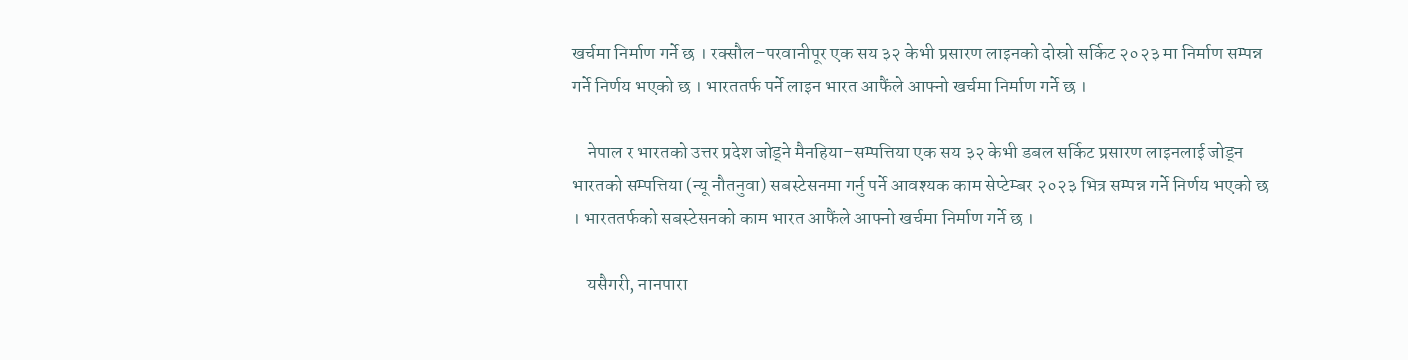खर्चमा निर्माण गर्ने छ । रक्सौल–परवानीपूर एक सय ३२ केभी प्रसारण लाइनको दोस्रो सर्किट २०२३ मा निर्माण सम्पन्न गर्ने निर्णय भएको छ । भारततर्फ पर्ने लाइन भारत आफैंले आफ्नो खर्चमा निर्माण गर्ने छ ।

    नेपाल र भारतको उत्तर प्रदेश जोड्ने मैनहिया–सम्पत्तिया एक सय ३२ केभी डबल सर्किट प्रसारण लाइनलाई जोड्न भारतको सम्पत्तिया (न्यू नौतनुवा) सबस्टेसनमा गर्नु पर्ने आवश्यक काम सेप्टेम्बर २०२३ भित्र सम्पन्न गर्ने निर्णय भएको छ । भारततर्फको सबस्टेसनको काम भारत आफैंले आफ्नो खर्चमा निर्माण गर्ने छ ।

    यसैगरी, नानपारा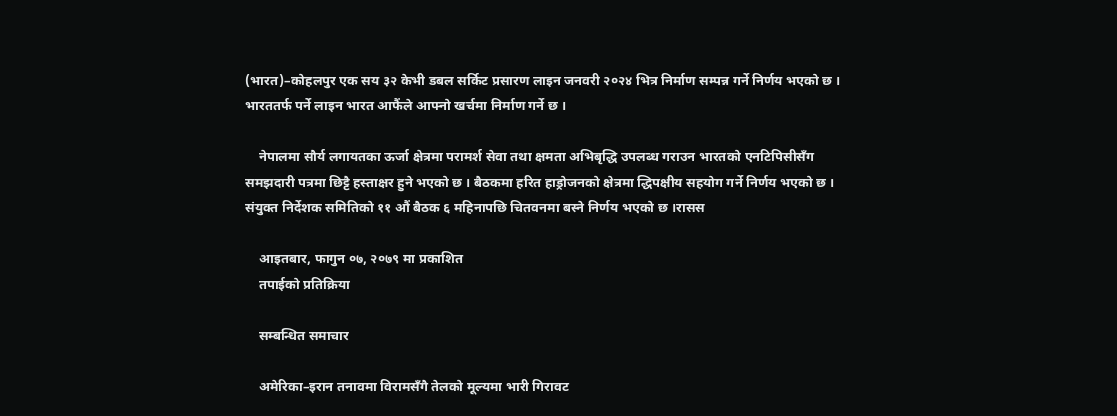(भारत)–कोहलपुर एक सय ३२ केभी डबल सर्किट प्रसारण लाइन जनवरी २०२४ भित्र निर्माण सम्पन्न गर्ने निर्णय भएको छ । भारततर्फ पर्ने लाइन भारत आफैंले आफ्नो खर्चमा निर्माण गर्ने छ ।

    नेपालमा सौर्य लगायतका ऊर्जा क्षेत्रमा परामर्श सेवा तथा क्षमता अभिबृद्धि उपलब्ध गराउन भारतको एनटिपिसीसँग समझदारी पत्रमा छिट्टै हस्ताक्षर हुने भएको छ । बैठकमा हरित हाड्रोजनको क्षेत्रमा द्धिपक्षीय सहयोग गर्ने निर्णय भएको छ । संयुक्त निर्देशक समितिको ११ औं बैठक ६ महिनापछि चितवनमा बस्ने निर्णय भएको छ ।रासस

    आइतबार, फागुन ०७, २०७९ मा प्रकाशित
    तपाईको प्रतिक्रिया

    सम्बन्धित समाचार

    अमेरिका–इरान तनावमा विरामसँगै तेलको मूल्यमा भारी गिरावट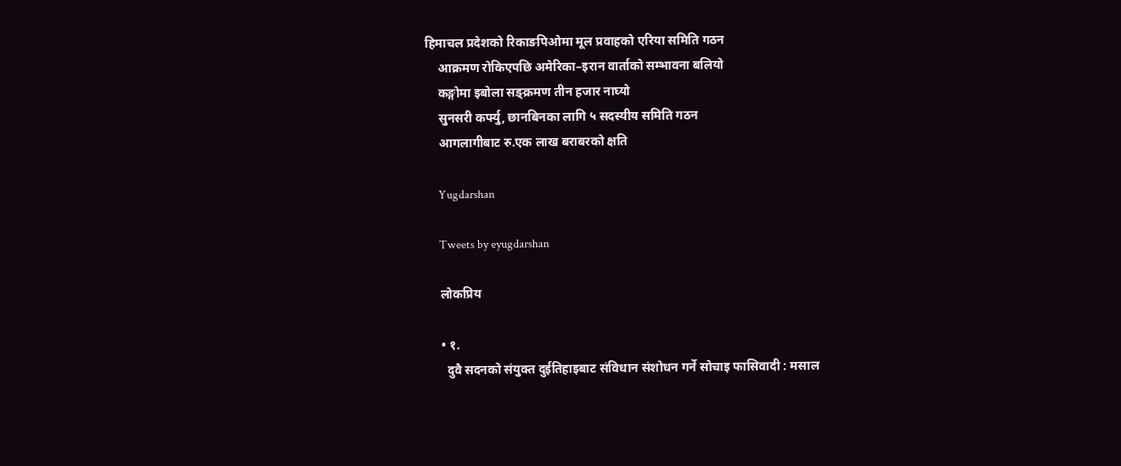हिमाचल प्रदेशको रिकाङपिओमा मूल प्रवाहको एरिया समिति गठन
    आक्रमण रोकिएपछि अमेरिका–इरान वार्ताको सम्भावना बलियो
    कङ्गोमा इबोला सङ्क्रमण तीन हजार नाघ्यो
    सुनसरी कर्फ्यु, छानबिनका लागि ५ सदस्यीय समिति गठन
    आगलागीबाट रु.एक लाख बराबरको क्षति

    Yugdarshan

    Tweets by eyugdarshan

    लोकप्रिय

    • १.
      दुवै सदनको संयुक्त दुईतिहाइबाट संविधान संशोधन गर्ने सोचाइ फासिवादी : मसाल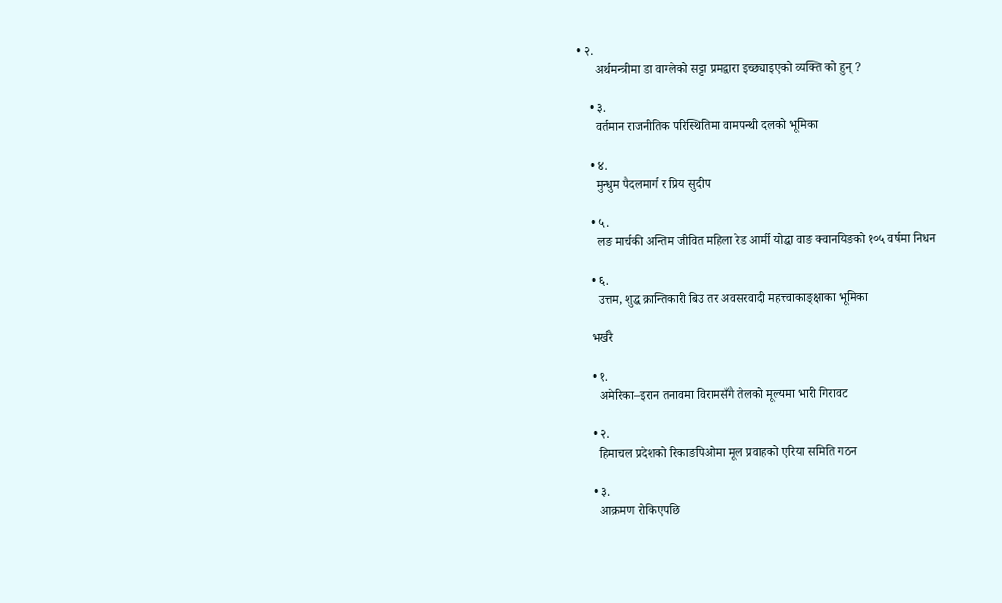• २.
      अर्थमन्त्रीमा डा वाग्लेको सट्टा प्रमद्वारा इच्छ्याइएको व्यक्ति को हुन् ?

    • ३.
      वर्तमान राजनीतिक परिस्थितिमा वामपन्थी दलको भूमिका

    • ४.
      मुन्धुम पैदलमार्ग र प्रिय सुदीप

    • ५.
      लङ मार्चकी अन्तिम जीवित महिला रेड आर्मी योद्धा वाङ क्वानयिङको १०५ वर्षमा निधन

    • ६.
      उत्तम, शुद्ध क्रान्तिकारी बिउ तर अवसरवादी महत्त्वाकाङ्क्षाका भूमिका

    भर्खरै

    • १.
      अमेरिका–इरान तनावमा विरामसँगै तेलको मूल्यमा भारी गिरावट

    • २.
      हिमाचल प्रदेशको रिकाङपिओमा मूल प्रवाहको एरिया समिति गठन

    • ३.
      आक्रमण रोकिएपछि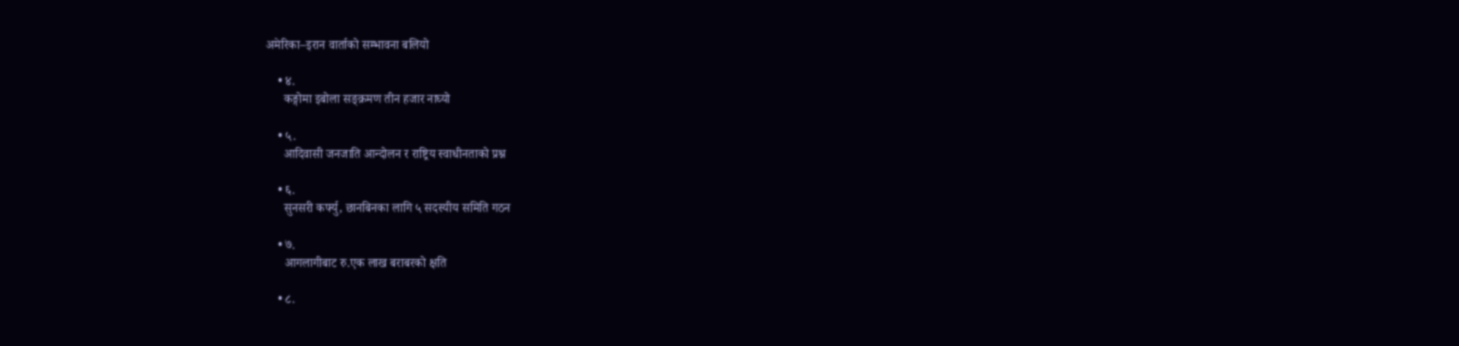अमेरिका–इरान वार्ताको सम्भावना बलियो

    • ४.
      कङ्गोमा इबोला सङ्क्रमण तीन हजार नाघ्यो

    • ५.
      आदिवासी जनजाति आन्दोलन र राष्ट्रिय स्वाधीनताको प्रश्न

    • ६.
      सुनसरी कर्फ्यु, छानबिनका लागि ५ सदस्यीय समिति गठन

    • ७.
      आगलागीबाट रु.एक लाख बराबरको क्षति

    • ८.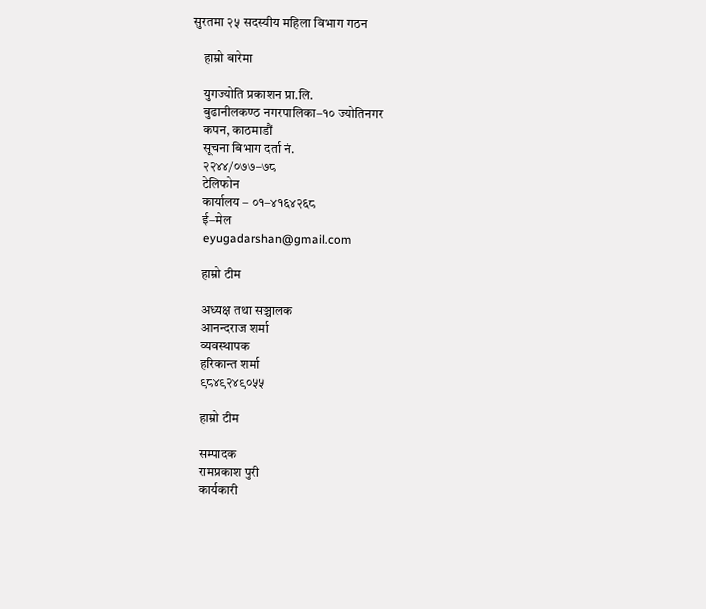सुरतमा २५ सदस्यीय महिला विभाग गठन

    हाम्रो बारेमा

    युगज्योति प्रकाशन प्रा.लि.
    बुढानीलकण्ठ नगरपालिका–१० ज्योतिनगर
    कपन, काठमाडौं
    सूचना बिभाग दर्ता नं.
    २२४४/०७७–७८
    टेलिफोन
    कार्यालय – ०१–४१६४२६८
    ई–मेल
    eyugadarshan@gmail.com

    हाम्रो टीम

    अध्यक्ष तथा सञ्चालक
    आनन्दराज शर्मा
    व्यवस्थापक
    हरिकान्त शर्मा
    ९८४९२४९०५५

    हाम्रो टीम

    सम्पादक
    रामप्रकाश पुरी
    कार्यकारी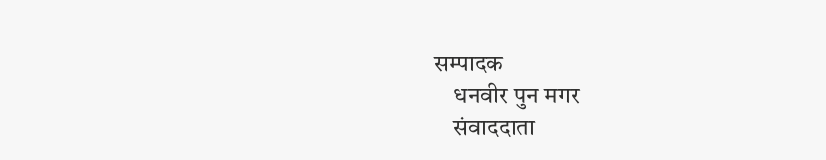सम्पादक
    धनवीर पुन मगर
    संवाददाता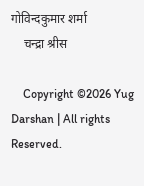गोविन्दकुमार शर्मा
    चन्द्रा श्रीस

    Copyright ©2026 Yug Darshan | All rights Reserved.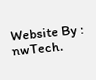Website By :  nwTech.